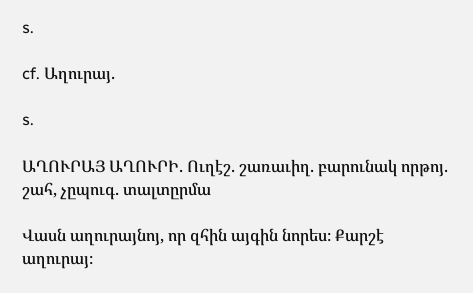s.

cf. Աղուրայ.

s.

ԱՂՈՒՐԱՅ ԱՂՈՒՐԻ. Ուղէշ. շառաւիղ. բարունակ որթոյ. շահ, չըպուգ. տալտըրմա

Վասն աղուրայնոյ, որ զհին այգին նորես։ Քարշէ աղուրայ։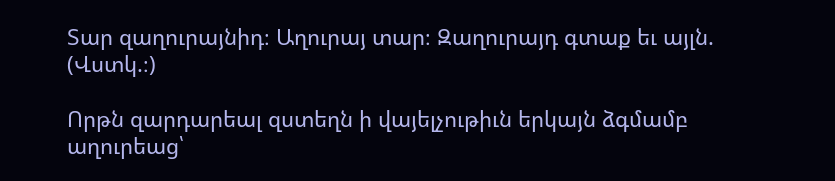Տար զաղուրայնիդ։ Աղուրայ տար։ Զաղուրայդ գտաք եւ այլն. (Վստկ.։)

Որթն զարդարեալ զստեղն ի վայելչութիւն երկայն ձգմամբ աղուրեաց՝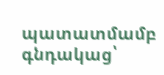պատատմամբ գնդակաց՝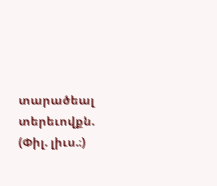տարածեալ տերեւովքն. (Փիլ. լիւս.։)